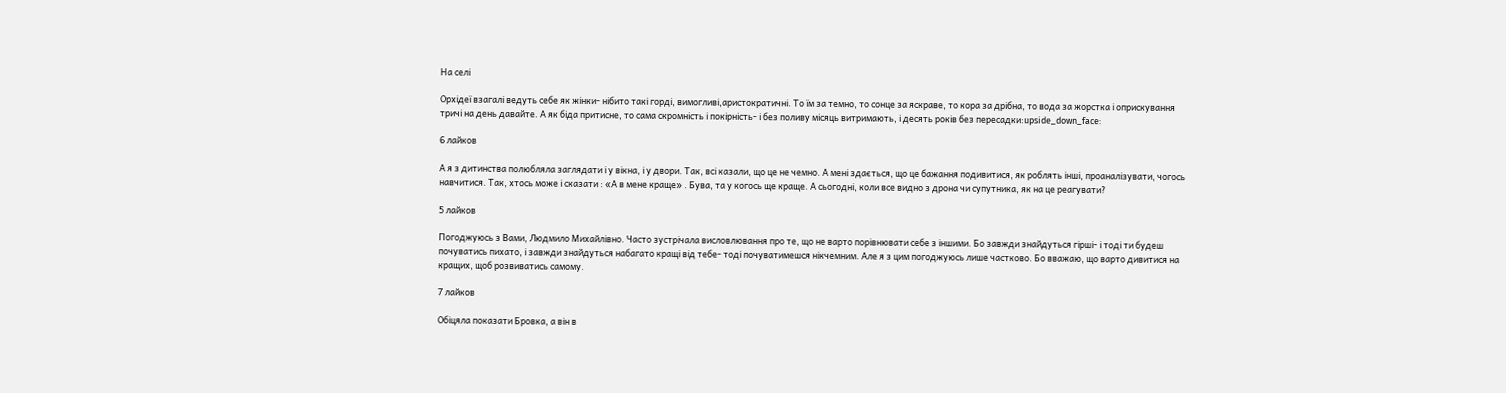На селі

Орхідеї взагалі ведуть себе як жінки- нібито такі горді, вимогливі,аристократичні. То їм за темно, то сонце за яскраве, то кора за дрібна, то вода за жорстка і оприскування тричі на день давайте. А як біда притисне, то сама скромність і покірність- і без поливу місяць витримають, і десять років без пересадки:upside_down_face:

6 лайков

А я з дитинства полюбляла заглядати і у вікна, і у двори. Так, всі казали, що це не чемно. А мені здається, що це бажання подивитися, як роблять інші, проаналізувати, чогось навчитися. Так, хтось може і сказати : «А в мене краще» . Бува, та у когось ще краще. А сьогодні, коли все видно з дрона чи супутника, як на це реагувати?

5 лайков

Погоджуюсь з Вами, Людмило Михайлівно. Часто зустрічала висловлювання про те, щo не варто порівнювати себе з іншими. Бо завжди знайдуться гірші- і тоді ти будеш почуватись пихато, і завжди знайдуться набагато кращі від тебе- тоді почуватимешся нікчемним. Але я з цим погоджуюсь лише частково. Бо вважаю, що варто дивитися на кращих, щоб розвиватись самому.

7 лайков

Обіцяла показати Бровка, а він в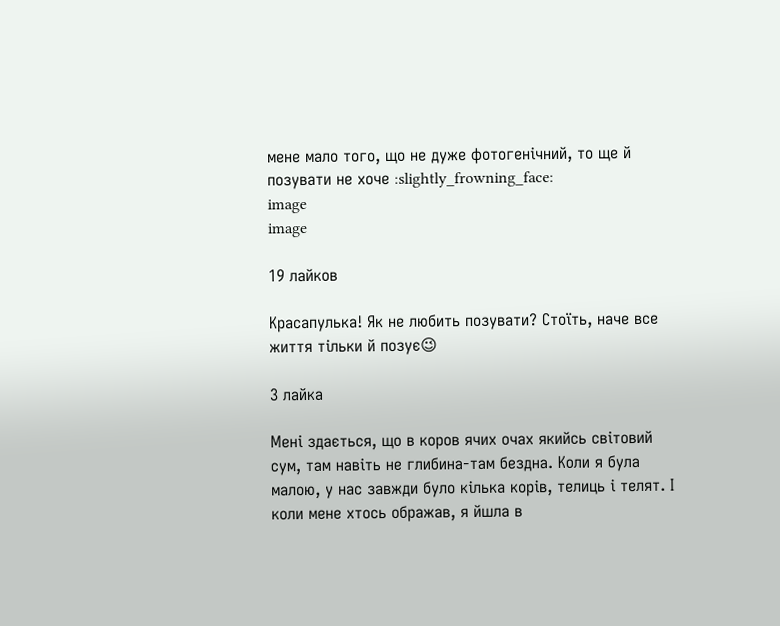мене мало того, що не дуже фотогенічний, то ще й позувати не хоче :slightly_frowning_face:
image
image

19 лайков

Красапулька! Як не любить позувати? Стоїть, наче все життя тільки й позує😉

3 лайка

Мені здається, що в коров ячих очах якийсь світовий сум, там навіть не глибина-там бездна. Коли я була малою, у нас завжди було кілька корів, телиць і телят. І коли мене хтось ображав, я йшла в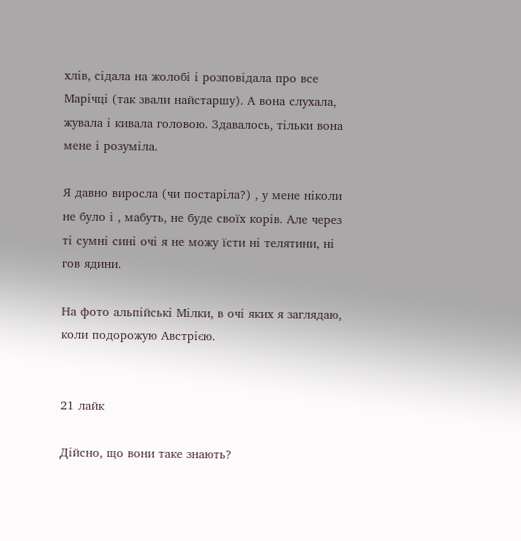хлів, сідала на жолобі і розповідала про все Марічці (так звали найстаршу). А вона слухала, жувала і кивала головою. Здавалось, тільки вона мене і розуміла.

Я давно виросла (чи постаріла?) , у мене ніколи не було і , мабуть, не буде своїх корів. Але через ті сумні сині очі я не можу їсти ні телятини, ні гов ядини.

На фото альпійські Мілки, в очі яких я заглядаю, коли подорожую Австрією.


21 лайк

Дійсно, що вони таке знають?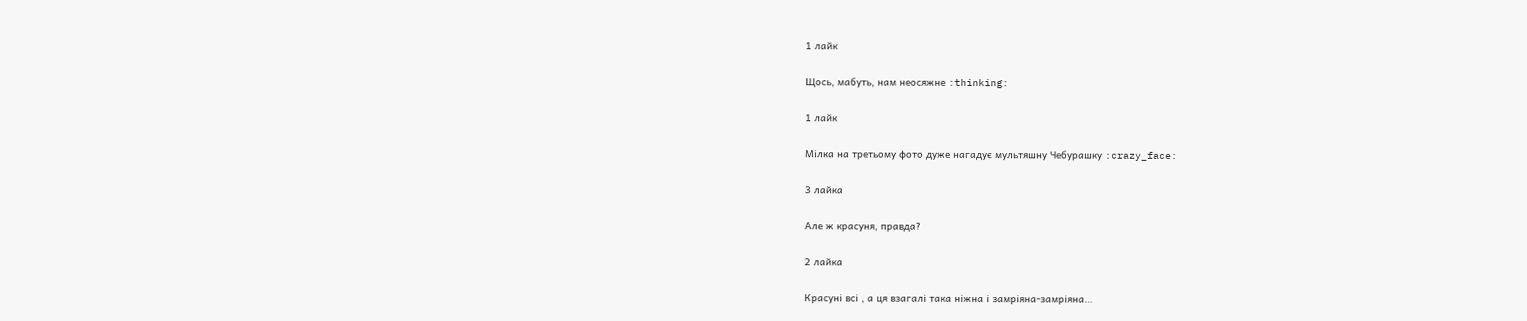1 лайк

Щось, мабуть, нам неосяжне :thinking:

1 лайк

Мілка на третьому фото дуже нагадує мультяшну Чебурашку :crazy_face:

3 лайка

Але ж красуня, правда?

2 лайка

Красуні всі , а ця взагалі така ніжна і замріяна-замріяна…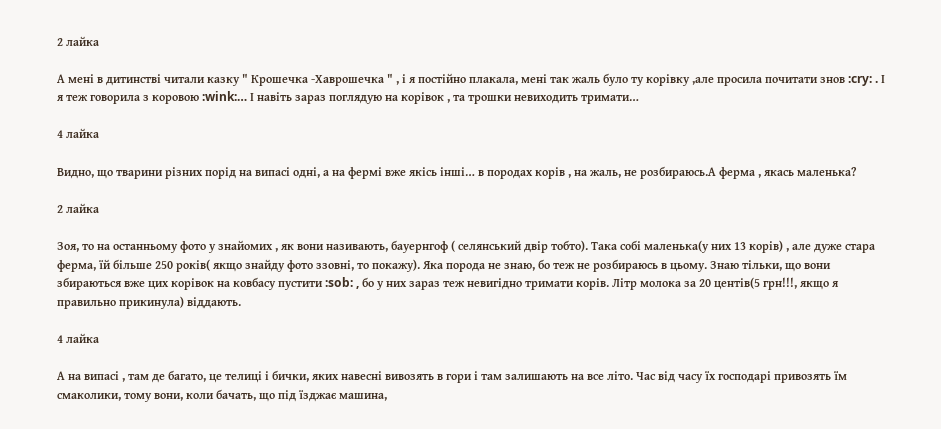2 лайка

А мені в дитинстві читали казку " Крошечка -Хаврошечка " , і я постійно плакала, мені так жаль було ту корівку ,але просила почитати знов :cry: . І я теж говорила з коровою :wink:… І навіть зараз поглядую на корівок , та трошки невиходить тримати…

4 лайка

Видно, що тварини різних порід на випасі одні, а на фермі вже якісь інші… в породах корів , на жаль, не розбираюсь.А ферма , якась маленька?

2 лайка

Зоя, то на останньому фото у знайомих , як вони називають, бауернгоф ( селянський двір тобто). Така собі маленька(у них 13 корів) , але дуже стара ферма, їй більше 250 років( якщо знайду фото ззовні, то покажу). Яка порода не знаю, бо теж не розбираюсь в цьому. Знаю тільки, що вони збираються вже цих корівок на ковбасу пустити :sob: , бо у них зараз теж невигідно тримати корів. Літр молока за 20 центів(5 грн!!!, якщо я правильно прикинула) віддають.

4 лайка

А на випасі , там де багато, це телиці і бички, яких навесні вивозять в гори і там залишають на все літо. Час від часу їх господарі привозять їм смаколики, тому вони, коли бачать, що під їзджає машина,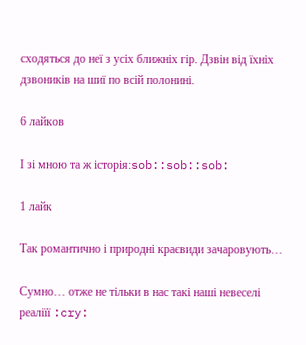сходяться до неї з усіх ближніх гір. Дзвін від їхніх дзвоників на шиї по всій полонині.

6 лайков

І зі мною та ж історія:sob::sob::sob:

1 лайк

Так романтично і природні краєвиди зачаровують…

Сумно… отже не тільки в нас такі наші невеселі реаліїї :cry: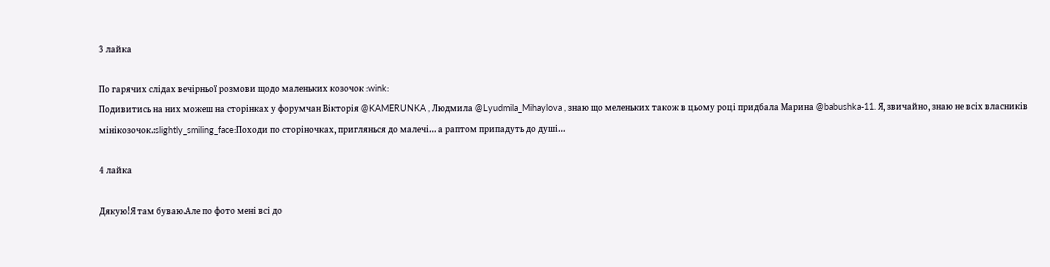3 лайка

По гарячих слідах вечірньої розмови щодо маленьких козочок :wink:
Подивитись на них можеш на сторінках у форумчан Вікторія @KAMERUNKA , Людмила @Lyudmila_Mihaylova , знаю що меленьких також в цьому році придбала Марина @babushka-11. Я, звичайно, знаю не всіх власників мінікозочок.:slightly_smiling_face:Походи по сторіночках, приглянься до малечі… а раптом припадуть до душі…

4 лайка

Дякую!Я там буваю.Але по фото мені всі до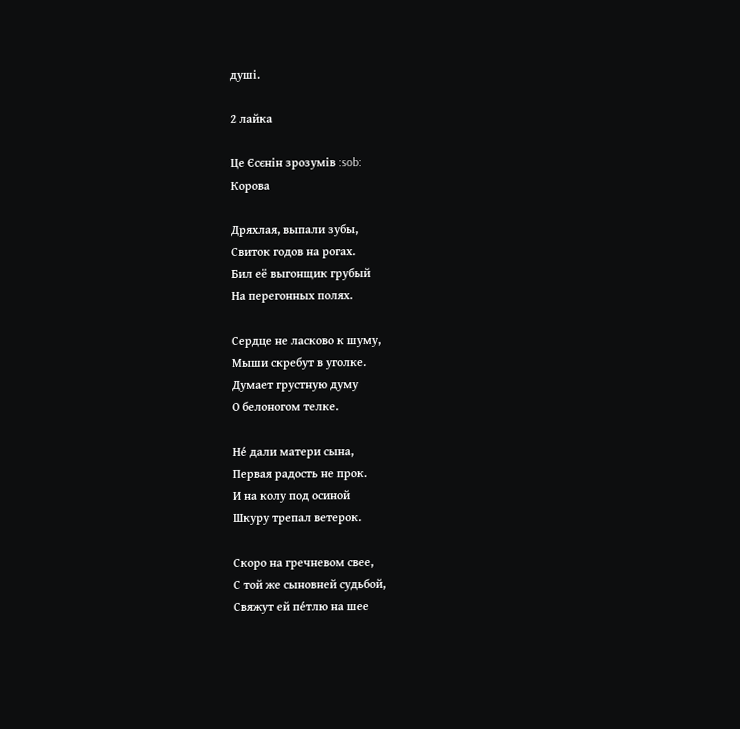душі.

2 лайка

Це Єсєнін зрозумів :sob:
Корова

Дряхлая, выпали зубы,
Свиток годов на рогах.
Бил её выгонщик грубый
На перегонных полях.

Сердце не ласково к шуму,
Мыши скребут в уголке.
Думает грустную думу
О белоногом телке.

Не́ дали матери сына,
Первая радость не прок.
И на колу под осиной
Шкуру трепал ветерок.

Скоро на гречневом свее,
С той же сыновней судьбой,
Свяжут ей пе́тлю на шее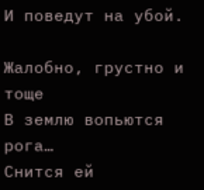И поведут на убой.

Жалобно, грустно и тоще
В землю вопьются рога…
Снится ей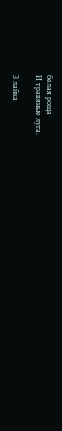белая роща
И травяные луга.

3 лайка